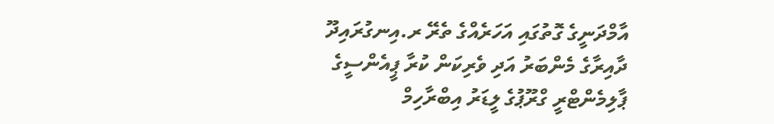އާމްދަނީގެ ގޮތުގައި އަހަރެއްގެ ތެރޭ ރ.އިނގުރައިދޫ ދާއިރާގެ މެންބަރު އަދި ވެރިކަން ކުރާ ޕީއެންސީގެ ޕާލިމެންޓްރީ ގްރޫޕުގެ ލީޑަރު އިބްރާހިމް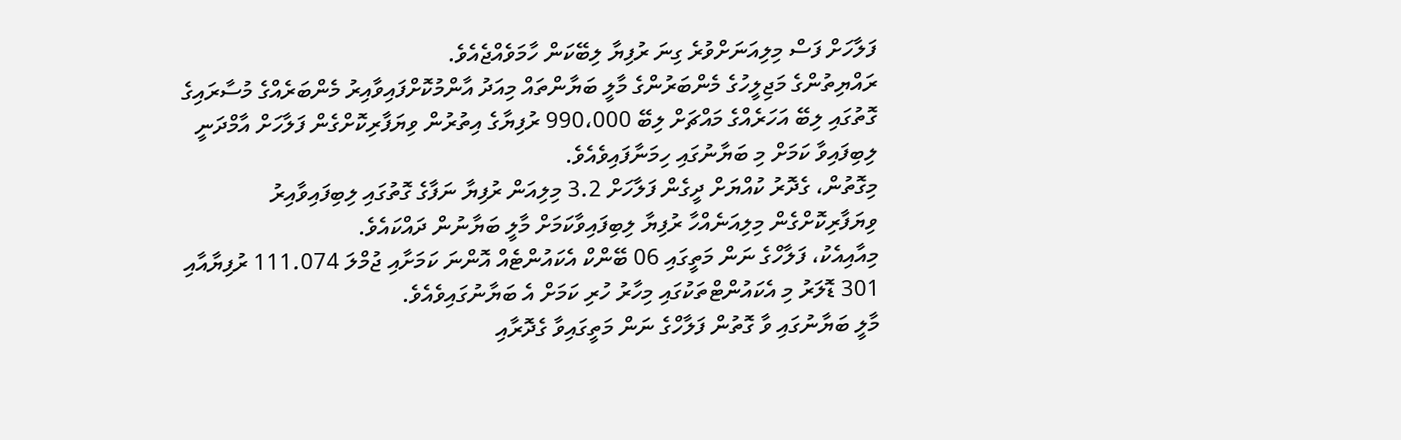ފަލާހަށް ފަސް މިލިއަނަށްވުރެ ގިނަ ރުފިޔާ ލިބޭކަން ހާމަވެއްޖެއެވެ.
ރައްޔިތުންގެ މަޖިލީހުގެ މެންބަރުންގެ މާލީ ބަޔާންތައް މިއަދު އާންމުކޮށްފައިވާއިރު މެންބަރެއްގެ މުސާރައިގެ ގޮތުގައި ލިބޭ އަހަރެއްގެ މައްޗަށް ލިބޭ 990،000 ރުފިޔާގެ އިތުރުން ވިޔަފާރިކޮށްގެން ފަލާހަށް އާމްދަނީ ލިބިފައިވާ ކަމަށް މި ބަޔާނުގައި ހިމަނާފައިވެއެވެ.
މިގޮތުން، ގެދޮރު ކުއްޔަށް ދީގެން ފަލާހަށް 3.2 މިލިއަން ރުފިޔާ ނަފާގެ ގޮތުގައި ލިބިފައިވާއިރު ވިޔަފާރިކޮށްގެން މިލިއަނެއްހާ ރުފިޔާ ލިބިފައިވާކަމަށް މާލީ ބަޔާނުން ދައްކައެވެ.
މިއާއިއެކު، ފަލާހްގެ ނަން މަތީގައި 06 ބޭންކް އެކައުންޓެއް އޮންނަ ކަމަށާއި ޖުމްލަ 111.074 ރުފިޔާއާއި 301 ޑޮލަރު މި އެކައުންޓްތަކުގައި މިހާރު ހުރި ކަމަށް އެ ބަޔާނުގައިވެއެވެ.
މާލީ ބަޔާނުގައި ވާ ގޮތުން ފަލާހްގެ ނަން މަތީގައިވާ ގެދޮރާއި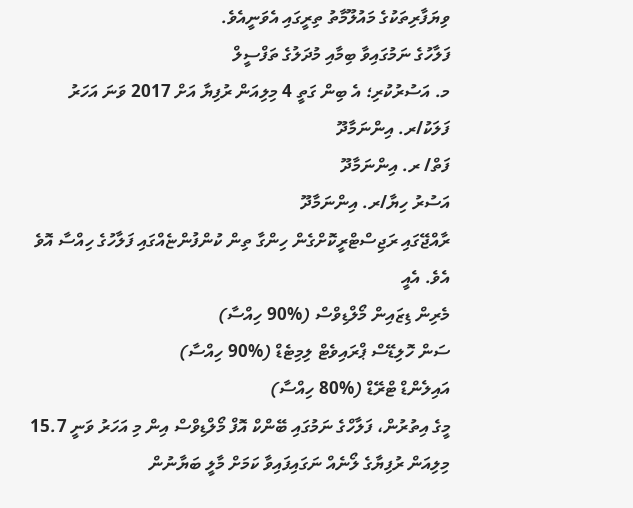ވިޔަފާރިތަކުގެ މައުލޫމާތު ތިރީގައި އެވަނީއެވެ.
ފަލާހުގެ ނަމުގައިވާ ބިމާއި މުދަލުގެ ތަފްސީލް
މ. އަސުރުކުރި؛ އެ ބިން ގަތީ 4 މިލިއަން ރުފިޔާ އަށް 2017 ވަނަ އަހަރު
ފަލަކު/ރ. އިންނަމާދޫ
ފަތް/ ރ. އިންނަމާދޫ
އަސުރު ހިޔާ/ރ. އިންނަމާދޫ
ރާއްޖޭގައި ރަޖިސްޓްރީކޮށްގެން ހިންގާ ތިން ކުންފުންޏެއްގައި ފަލާހުގެ ހިއްސާ އޮވެ އެވެ. އެއީ
މެރިން ޑިޒައިން މޯލްޑިވްސް (%90 ހިއްސާ)
ސަން ހޮލިޑޭސް ޕްރައިވެޓް ލިމިޓެޑް (%90 ހިއްސާ)
އައިލެންޑް ޓްރޭޑް (%80 ހިއްސާ)
މީގެ އިތުރުން، ފަލާހްގެ ނަމުގައި ބޭންކް އޮފް މޯލްޑިވްސް އިން މި އަހަރު ވަނީ 15.7 މިލިއަން ރުފިޔާގެ ލޯނެއް ނަގައިފައިވާ ކަމަށް މާލީ ބަޔާނުން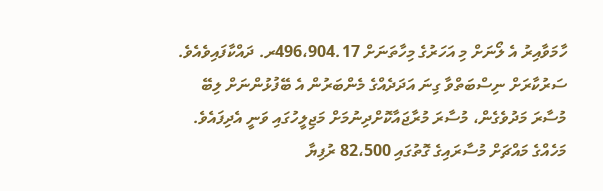ހާމަވާއިރު އެ ލޯނަށް މި އަހަރުގެ މިހާތަނަށް 496،904.17ރ. ދައްކާފައިވެއެވެ.
ސަރުކާރަށް ނިސްބަތްވާ ގިނަ އަދަދެއްގެ މެންބަރުން އެ ބޭފުޅުންނަށް ލިބޭ މުސާރަ މަދުވެގެން، މުސާރަ މުރާޖައާކޮށްދިނުމަށް މަޖިލީހުގައި ވަނީ އެދިފައެވެ. މަހެއްގެ މައްޗަށް މުސާރައިގެ ގޮތުގައި 82،500 ރުފިޔާ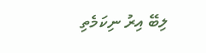ލިބޭ އިރު ނިކަމެތި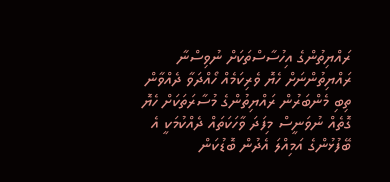ރައްޔިތުންގެ އިހުސާސްތަކަށް ނުވިސްނާ ރައްޔިތުންނަށް ހެޔޮ ވެރިކަމެއް ހޯއްދަވާ ދެއްވާން ތިބި މެންބަރުން ރައްޔިތުންގެ މުސާރަތަކަށް ހެޔޮ ގޮތެއް ނުވަނީސް މިފަދަ ވާހަކަތައް ދެއްކުމަކީ އެ ބޭފުޅުންގެ އަމިއްލަ އެދުން ބޮޑުކަން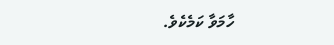ހާމަވާ ކަމެކެވެ.